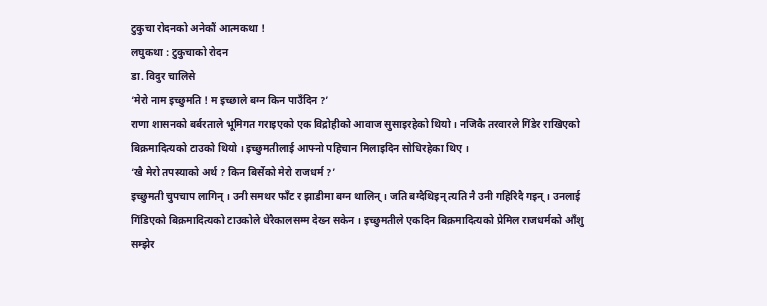टुकुचा रोदनको अनेकौं आत्मकथा !
लघुकथा : टुकुचाको रोदन
डा. विदुर चालिसे
‘मेरो नाम इच्छुमति ! म इच्छाले बग्न किन पाउँदिन ?’
राणा शासनको बर्बरताले भूमिगत गराइएको एक विद्रोहीको आवाज सुसाइरहेको थियो । नजिकै तरवारले गिंडेर राखिएको बिक्रमादित्यको टाउको थियो । इच्छुमतीलाई आफ्नो पहिचान मिलाइदिन सोधिरहेका थिए ।
‘खै मेरो तपस्याको अर्थ ? किन बिर्सेको मेरो राजधर्म ?’
इच्छुमती चुपचाप लागिन् । उनी समथर फाँट र झाडीमा बग्न थालिन् । जति बग्दैथिइन् त्यति नै उनी गहिरिदै गइन् । उनलाई गिंडिएको बिक्रमादित्यको टाउकोले धेरैकालसम्म देख्न सकेन । इच्छुमतीले एकदिन बिक्रमादित्यको प्रेमिल राजधर्मको आँशु सम्झेर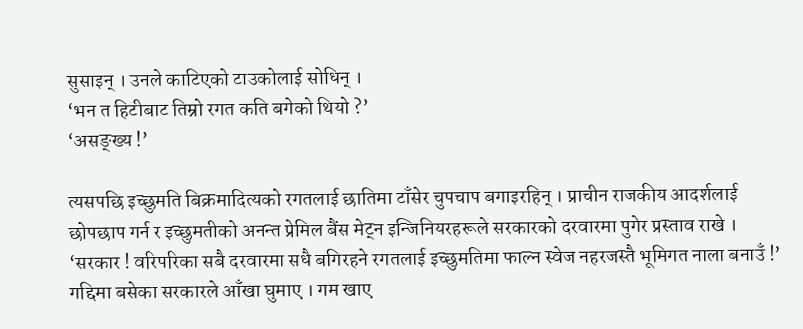सुसाइन् । उनले काटिएको टाउकोलाई सोधिन् ।
‘भन त हिटीबाट तिम्रो रगत कति बगेको थियो ?’
‘असङ्ख्य !’

त्यसपछि इच्छुमति बिक्रमादित्यको रगतलाई छातिमा टाँसेर चुपचाप बगाइरहिन् । प्राचीन राजकीय आदर्शलाई छोपछाप गर्न र इच्छुमतीको अनन्त प्रेमिल बैंस मेट्न इन्जिनियरहरूले सरकारको दरवारमा पुगेर प्रस्ताव राखे ।
‘सरकार ! वरिपरिका सबै दरवारमा सधै बगिरहने रगतलाई इच्छुमतिमा फाल्न स्वेज नहरजस्तै भूमिगत नाला बनाउँ !’
गद्दिमा बसेका सरकारले आँखा घुमाए । गम खाए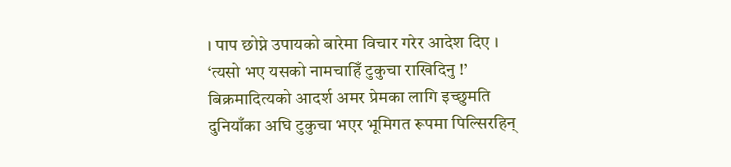। पाप छोप्ने उपायको बारेमा विचार गरेर आदेश दिए ।
‘त्यसो भए यसको नामचाहिँ टुकुचा राखिदिनु !’
बिक्रमादित्यको आदर्श अमर प्रेमका लागि इच्छुमति दुनियाँका अघि टुकुचा भएर भूमिगत रूपमा पिल्सिरहिन्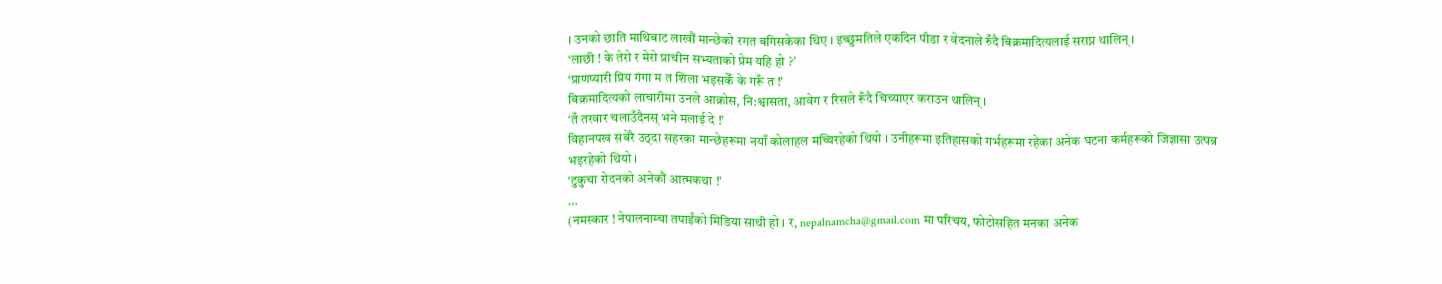। उनको छाति माथिबाट लाखौं मान्छेको रगत बगिसकेका थिए । इच्छुमतिले एकदिन पीडा र वेदनाले रुँदै बिक्रमादित्यलाई सराप्न थालिन् ।
‘लाछी ! के तेरो र मेरो प्राचीन सभ्यताको प्रेम यहि हो ?’
‘प्राणप्यारी प्रिय गंगा म त शिला भइसकेँ के गरूँ त !’
बिक्रमादित्यको लाचारीमा उनले आक्रोस, नि:श्वासता, आवेग र रिसले रूँदै चिच्याएर कराउन थालिन् ।
‘तँ तरवार चलाउँदैनस् भने मलाई दे !’
विहानपख सबेरै उठ्दा सहरका मान्छेहरूमा नयाँ कोलाहल मच्चिरहेको थियो । उनीहरूमा इतिहासको गर्भहरूमा रहेका अनेक घटना कर्महरूको जिज्ञासा उत्पन्न भइरहेको थियो ।
‘टुकुचा रोदनको अनेकौं आत्मकथा !’
…
(नमस्कार ! नेपालनाम्चा तपाईंको मिडिया साथी हो । र, nepalnamcha@gmail.com मा परिचय, फोटोसहित मनका अनेक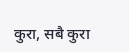कुरा, सबै कुरा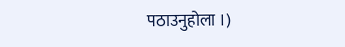पठाउनुहोला ।)